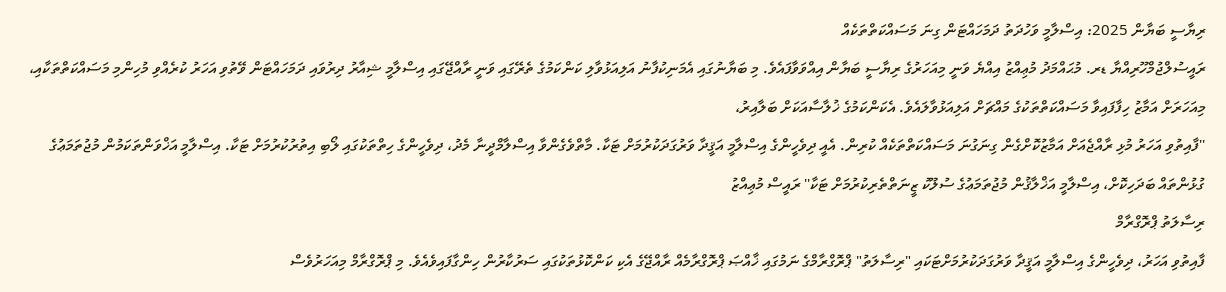ރިޔާސީ ބަޔާން 2025: އިސްލާމީ ވަހުދަތު ދަމަހައްޓަން ގިނަ މަސައްކަތްތަކެއް
ރައީސުލްޖުމްހޫރިއްޔާ ޑރ. މުޙައްމަދު މުޢިއްޒު އިއްޔެ ވަނީ މިއަހަރުގެ ރިޔާސީ ބަޔާން އިއްވަވާފައެވެ. މި ބަޔާނުގައި އެމަނިކުފާނު އަލިއަޅުވާލި ކަންކަމުގެ ތެރޭގައި ވަނީ ރާއްޖޭގައި އިސްލާމީ ޝިއާރު ދިރުވައި ދަމަހައްޓަން ވޭތުވި އަހަރު ކުރެއްވި މުހިންމި މަސައްކަތްތަކާއި، މިއަހަރަށް އަމާޒު ހިފާފައިވާ މަސައްކަތްތަކުގެ މައްޗަށް އަލިއަޅުވާލައެވެ. އެކަންކަމުގެ ޚުލާސާއަކަށް ބަލާއިރު،
''ފާއިތުވި އަހަރު މުޅި ރާއްޖެއަށް އަމާޒުކޮށްގެން ގިނަގުނަ މަސައްކަތްތަކެއް ކުރިން. އެއީ ދިވެހީންގެ އިސްލާމީ އަޤީދާ ވަރުގަދަކުރުމަށް ޓަކާ. މާތްވެގެންވާ އިސްލާމްދީނާ މެދު، ދިވެހީންގެ ހިތްތަކުގައި ލޯބި އިތުރުކުރުމަށް ޓަކާ. އިސްލާމީ އަޚްވަންތަކަމުން މުޖުތަމަޢުގެ ގުޅުންތައް ބަދަހިކޮށް، އިސްލާމީ އަޚްލާޤުން މުޖުތަމަޢުގެ ސުލޫކު ޒީނަތްތެރިކުރުމަށް ޓަކާ'' ރައީސް މުޢިއްޒު
ރިސާލަތު ޕްރޮގްރާމް
ފާއިތުވި އަހަރު، ދިވެހީންގެ އިސްލާމީ އަޤީދާ ވަރުގަދަކުރުމަށްޓަކައި "ރިސާލަތު" ޕްރޮގްރާމްގެ ނަމުގައި ޚާއްޞަ ޕްރޮގްރާމެއް ރާއްޖޭގެ އެކި ކަންކޮޅުތަކުގައި ސަރުކާރުން ހިންގާފައިވެއެވެ. މި ޕްރޮގްރާމް މިއަހަރުވެސް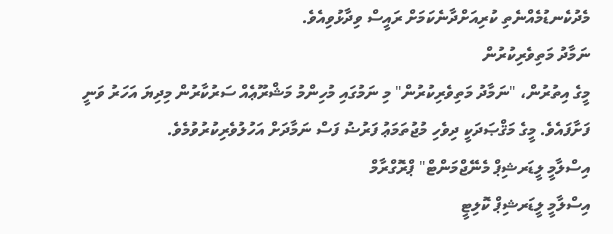މެދުކެނޑުމެއްނެތި ކުރިއަށްދާނެކަމަށް ރައީސް ވިދާޅުވިއެވެ.
ނަމާދު މަތިވެރިކުރުން
މީގެ އިތުރުން، "ނަމާދު މަތިވެރިކުރުން" މި ނަމުގައި މުހިންމު މަޝްރޫޢެއް ސަރުކާރުން މިދިޔަ އަހަރު ވަނީ ފަށާފައެވެ. މީގެ މަޤްޞަދަކީ ދިވެހި މުޖުތަމަޢު ފަރުޟު ފަސް ނަމާދަށް އަހުލުވެރިކުރުވުމެވެ.
އިސްލާމީ ލީޑަރޝިޕް މެނޭޖްމަންޓް" ޕްރޮގްރާމް
އިސްލާމީ ލީޑަރޝިޕް ކޮލިޓީ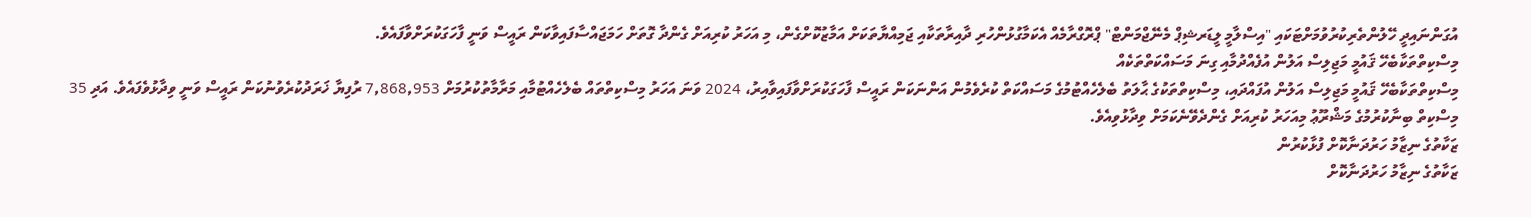އުގަންނައިދީ ހޭލުންތެރިކުރުވުމަށްޓަކައި "އިސްލާމީ ލީޑަރޝިޕް މެނޭޖްމަންޓް" ޕްރޮގްރާމެއް އެކަމާގުޅުންހުރި ދާއިރާތަކާއި ޖަމިއްޔާތަކަށް އަމާޒުކޮށްގެން، މި އަހަރު ކުރިއަށް ގެންދާ ގޮތަށް ހަމަޖައްސާފައިވާކަން ރައީސް ވަނީ ފާހަގަކުރަށްވާފައެވެ.
މިސްކިތްތަކާބެހޭ ޤައުމީ މަޖިލިސް އަލުން އުފެއްދުމާއި ގިނަ މަސައްކަތްތަކެއް
މިސްކިތްތަކާބެހޭ ޤައުމީ މަޖިލިސް އަލުން އުފައްދައި، މިސްކިތްތަކުގެ ޙާލަތު ބެލެހެއްޓުމުގެ މަސައްކަތް ކުރެވެމުން އަންނަކަން ރައީސް ފާހަގަކުރަށްވާފައިވާއިރު، 2024 ވަނަ އަހަރު މިސްކިތްތައް ބެލެހެއްޓުމާއި މަރާމާތުކުރުމަށް 7,868,953 ރުފިޔާ ޚަރަދުކުރެވުނުކަން ރައީސް ވަނީ ވިދާޅުވެފައެވެ. އަދި 35 މިސްކިތް ބިނާކުރުމުގެ މަޝްރޫޢު މިއަހަރު ކުރިއަށް ގެންދެވޭނެކަމަށް ވިދާޅުވިއެވެ.
ޒަކާތުގެ ނިޒާމު ހަރުދަނާކޮށް ފުޅާކުރުން
ޒަކާތުގެ ނިޒާމު ހަރުދަނާކޮށް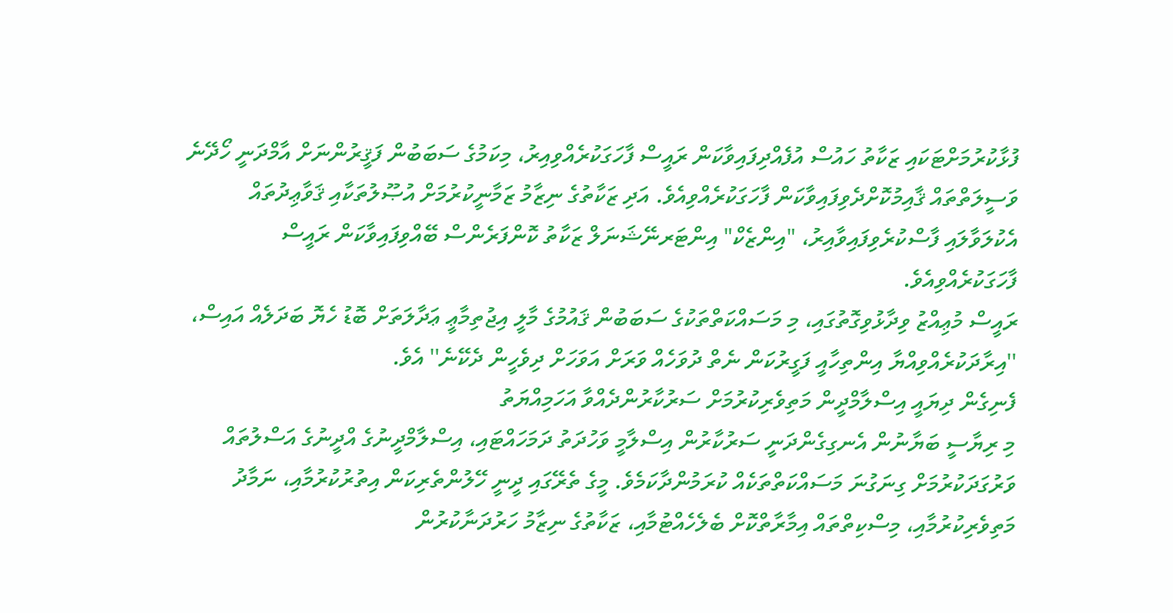ފުޅާކުރުމަށްޓަކައި ޒަކާތު ހައުސް އުފެއްދިފައިވާކަން ރައީސް ފާހަގަކުރެއްވިއިރު، މިކަމުގެ ސަބަބުން ފަޤީރުންނަށް އާމްދަނީ ހޯދޭނެ ވަސީލަތްތައް ޤާއިމުކޮށްދެވިފައިވާކަން ފާހަގަކުރެއްވިއެވެ. އަދި ޒަކާތުގެ ނިޒާމު ޒަމާނީކުރުމަށް އުޞޫލުތަކާއި ޤަވާޢިދުތައް އެކުލަވާލައި ފާސްކުރެވިފައިވާއިރު، "އިންޒެކް" އިންޓަރނޭޝަނަލް ޒަކާތު ކޮންފަރެންސް ބޭއްވިފައިވާކަން ރައީސް ފާހަގަކުރެއްވިއެވެ.
ރައީސް މުޢިއްޒު ވިދާޅުވިގޮތުގައި، މި މަސައްކަތްތަކުގެ ސަބަބުން ޤައުމުގެ މާލީ އިޖުތިމާޢީ ޢަދާލަތަށް ބޮޑު ހެޔޮ ބަދަލެއް އައިސް، ''އިރާދަކުރެއްވިއްޔާ އިންތިހާއީ ފަގީރުކަން ނެތް ދުވަހެއް ވަރަށް އަވަހަށް ދިވެހީން ދެކޭނެ'' އެވެ.
ފެނިގެން ދިޔައީ އިސްލާމްދީން މަތިވެރިކުރުމަށް ސަރުކާރުންދެއްވާ އަހަމިއްޔަތު
މި ރިޔާސީ ބަޔާނުން އެނގިގެންދަނީ ސަރުކާރުން އިސްލާމީ ވަހުދަތު ދަމަހައްޓައި، އިސްލާމްދީނުގެ އްދީނުގެ އަސްލުތައް ވަރުގަދަކުރުމަށް ގިނަގުނަ މަސައްކަތްތަކެއް ކުރަމުންދާކަމެވެ. މީގެ ތެރޭގައި ދީނީ ހޭލުންތެރިކަން އިތުރުކުރުމާއި، ނަމާދު މަތިވެރިކުރުމާއި، މިސްކިތްތައް އިމާރާތްކޮށް ބެލެހެއްޓުމާއި، ޒަކާތުގެ ނިޒާމު ހަރުދަނާކުރުން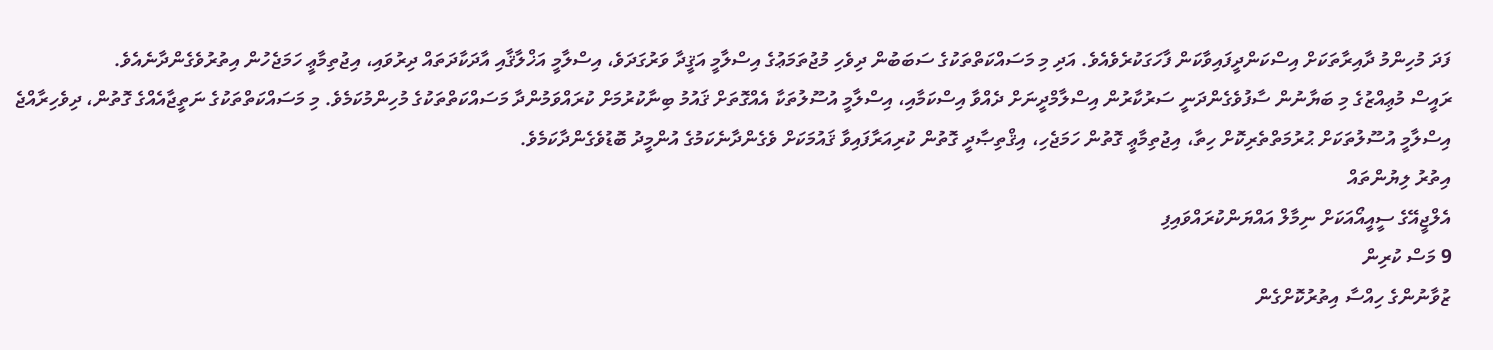ފަދަ މުހިންމު ދާއިރާތަކަށް އިސްކަންދީފައިވާކަން ފާހަގަކުރެވެއެވެ. އަދި މި މަސައްކަތްތަކުގެ ސަބަބުން ދިވެހި މުޖުތަމަޢުގެ އިސްލާމީ އަޤީދާ ވަރުގަދަވެ، އިސްލާމީ އަޚްލާޤާއި އާދަކާދަތައް ދިރުވައި، އިޖުތިމާޢީ ހަމަޖެހުން އިތުރުވެގެންދާނެއެވެ.
ރައީސް މުޢިއްޒުގެ މި ބަޔާނުން ސާފުވެގެންދަނީ ސަރުކާރުން އިސްލާމްދީނަށް ދެއްވާ އިސްކަމާއި، އިސްލާމީ އުސޫލުތަކާ އެއްގޮތަށް ޤައުމު ބިނާކުރުމަށް ކުރައްވަމުންދާ މަސައްކަތްތަކުގެ މުހިންމުކަމެވެ. މި މަސައްކަތްތަކުގެ ނަތީޖާއެއްގެ ގޮތުން، ދިވެހިރާއްޖެ އިސްލާމީ އުސޫލުތަކަށް ޙުރުމަތްތެރިކޮށް ހިތާ، އިޖުތިމާޢީ ގޮތުން ހަމަޖެހި، އިޤްތިޞާދީ ގޮތުން ކުރިއަރާފައިވާ ޤައުމަކަށް ވެގެންދާނެކަމުގެ އުންމީދު ބޮޑުވެގެންދާކަމެވެ.
އިތުރު ލިޔުންތައް
އެލްޖީއޭގެ ސީއީއޯއަކަށް ނިމާލް އައްޔަންކުރައްވައިފި
9 މަސް ކުރިން
ޒުވާނުންގެ ހިއްސާ އިތުރުކޮށްގެން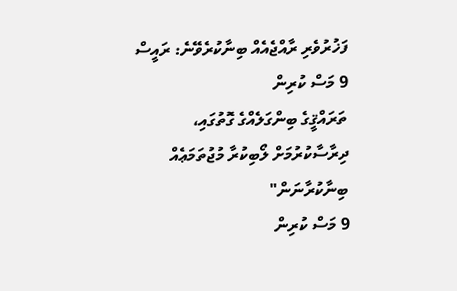ފަޚުރުވެރި ރާއްޖެއެއް ބިނާކުރެވޭނެ: ރައީސް
9 މަސް ކުރިން
ތަރައްޤީގެ ބިންގަލެއްގެ ގޮތުގައި، ދިރާސާކުރުމަށް ލޯބިކުރާ މުޖުތަމަޢެއް ބިނާކުރާނަން"
9 މަސް ކުރިން